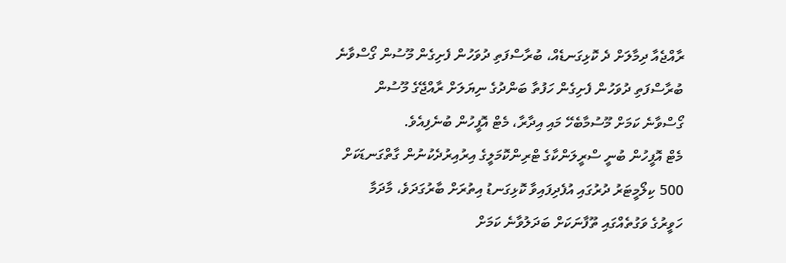ރާއްޖެއާ ދިމާލަށް ދެ ކޮޅިގަނޑެއް، ބުރާސްފަތި ދުވަހުން ފެށިގެން މޫސުން ގޯސްވާނެ
ބުރާސްފަތި ދުވަހުން ފެށިގެން ހަފުތާ ބަންދުގެ ނިޔަލަށް ރާއްޖޭގެ މޫސުން ގޯސްވާނެ ކަމަށް މޫސުމާބެހޭ މައި އިދާރާ، މެޓް އޮފީހުން ބުނެފިއެވެ.
މެޓް އޮފީހުން ބުނީ ސްރީލަންކާގެ ޓްރިންކޮމަލީގެ އިރުއިރުދެކުނުން ގާތްގަނޑަކަށް 500 ކިލޯމީޓަރު ދުރުގައި އުފެދިފައިވާ ކޮޅިގަނޑު އިތުރަށް ބާރުގަދަވެ، މާދަމާ ހަވީރުގެ ވަގުތެއްގައި ތޫފާނަކަށް ބަދަލުވާނެ ކަމަށް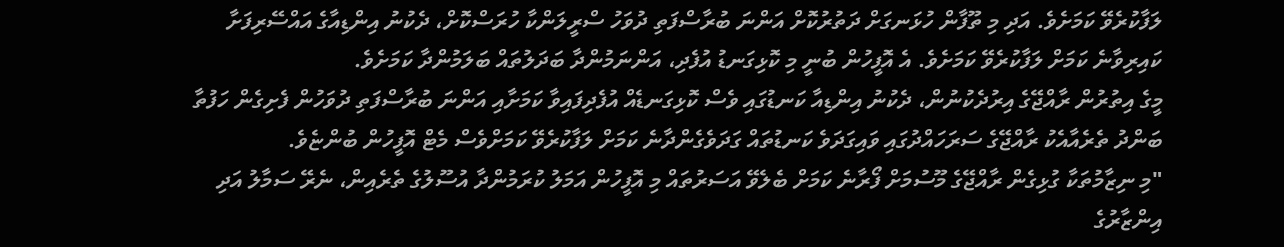ލަފާކުރެވޭ ކަމަށެވެ. އަދި މި ތޫފާން ހުޅަނގަށް ދަތުރުކޮށް އަންނަ ބުރާސްފަތި ދުވަހު ސްރީލަންކާ ހުރަސްކޮށް، ދެކުނު އިންޑިއާގެ އައްސޭރިފަށާ ކައިރިވާނެ ކަމަށް ލަފާކުރެވޭ ކަމަށެވެ. އެ އޮފީހުން ބުނީ މި ކޮޅިގަނޑު އުފެދި، އަންނަމުންދާ ބަދަލުތައް ބަލަމުންދާ ކަމަށެވެ.
މީގެ އިތުރުން ރާއްޖޭގެ އިރުދެކުނުން، ދެކުނު އިންޑިއާ ކަނޑުގައި ވެސް ކޮޅިގަނޑެއް އުފެދިފައިވާ ކަމަށާއި އަންނަ ބުރާސްފަތި ދުވަހުން ފެށިގެން ހަފުތާ ބަންދު ތެރެއާއެކު ރާއްޖޭގެ ސަރަހައްދުގައި ވައިގަދަވެ ކަނޑުތައް ގަދަވެގެންދާނެ ކަމަށް ލަފާކުރެވޭ ކަމަށްވެސް މެޓް އޮފީހުން ބުންޏެވެ.
"މި ނިޒާމުތަކާ ގުޅިގެން ރާއްޖޭގެ މޫސުމަށް ފޯރާނެ ކަމަށް ބެލެވޭ އަސަރުތައް މި އޮފީހުން އަމަލު ކުރަމުންދާ އުސޫލުގެ ތެރެއިން، ނެރޭ ސަމާލު އަދި އިންޒާރުގެ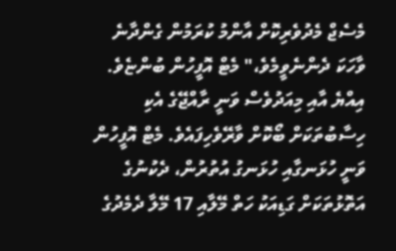މެސެޖް މެދުވެރިކޮށް އާންމު ކުރަމުން ގެންދާނެ ވާހަކަ ދެންނެވީމެވެ،" މެޓް އޮފީހުން ބުންޏެވެ.
އިއްޔެ އާއި މިއަދުވެސް ވަނީ ރާއްޖޭގެ އެކި ހިސާބުތަކަށް ބޯކޮށް ވާރޭވެހިފައެވެ. މެޓް އޮފީހުން ވަނީ ހުޅަނގާއި ހުޅަނގު އުތުރުން، ދެކުނުގެ އަތޮޅުތަކަށް ގަޑިއަކު ހަތް މޭލާއި 17 މޭލާ ދެމެދުގެ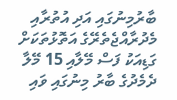ބާރުމިނުގައި އަދި އުތުރާއި މެދުރާއްޖެތެރޭގެ އަތޮޅުތަކަށް ގަޑިއަކު ފަސް މޭލާއި 15 މޭލާ ދެމެދުގެ ބާރު މިނުގައި ވައި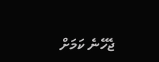ޖެހޭނެ ކަމަށް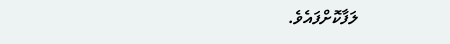ލަފާކޮށްފައެވެ.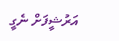އަރުޝީފަށް ނެގީ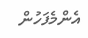އެންމެފަހުން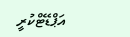އަޕްޑޭޓްކުރީ